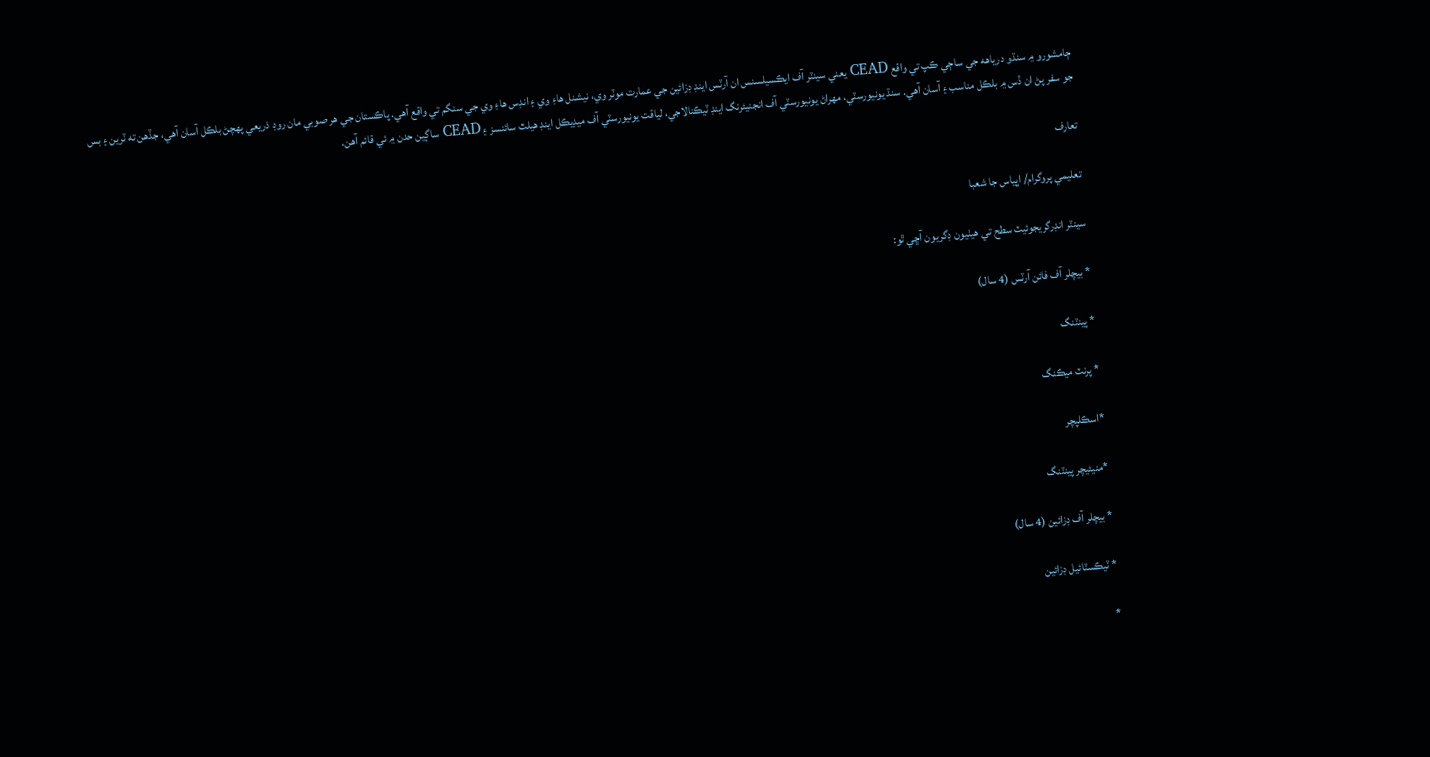ڄامشورو ۾ سنڌو درياهه جي ساڄي ڪپ تي واقع CEAD يعني سينٽر آف ايڪسيلسنس ان آرٽس اينڊ ڊزائين جي عمارت موٽر وي، نيشنل هاءِ وي ۽ انڊس هاءِ وي جي سنگم تي واقع آهي. پاڪستان جي هر صوبي مان روڊ ذريعي پهچڻ بلڪل آسان آهي، جڏهن ته ٽرين ۽ بس جو سفر پڻ ان ڏس ۾ بلڪل مناسب ۽ آسان آهي. سنڌ يونيورسٽي، مهراڻ يونيورسٽي آف انجنيئرنگ اينڊ ٽيڪنالاجي، لياقت يونيورسٽي آف ميڊيڪل اينڊ هيلٿ سائنسز ۽ CEAD ساڳين حدن ۾ ئي قائم آهن.

تعارف

تعليمي پروگرام/ اڀياس جا شعبا

سينٽر انڊرگريجوئيٽ سطح تي هيٺيون ڊگريون آڇي ٿو:

* بيچلر آف فائن آرٽس (4 سال)

* پينٽنگ

* پرنٽ ميڪنگ

*اسڪلپچر

*منيئيچر پينٽنگ

* بيچلر آف ڊزائين (4 سال)

* ٽيڪسٽائيل ڊزائين

*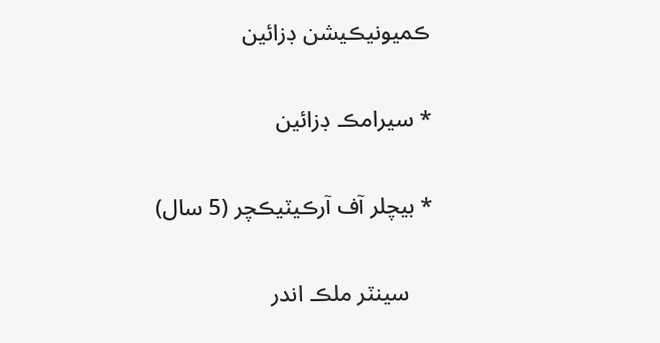ڪميونيڪيشن ڊزائين

* سيرامڪ ڊزائين

* بيچلر آف آرڪيٽيڪچر (5 سال)

    سينٽر ملڪ اندر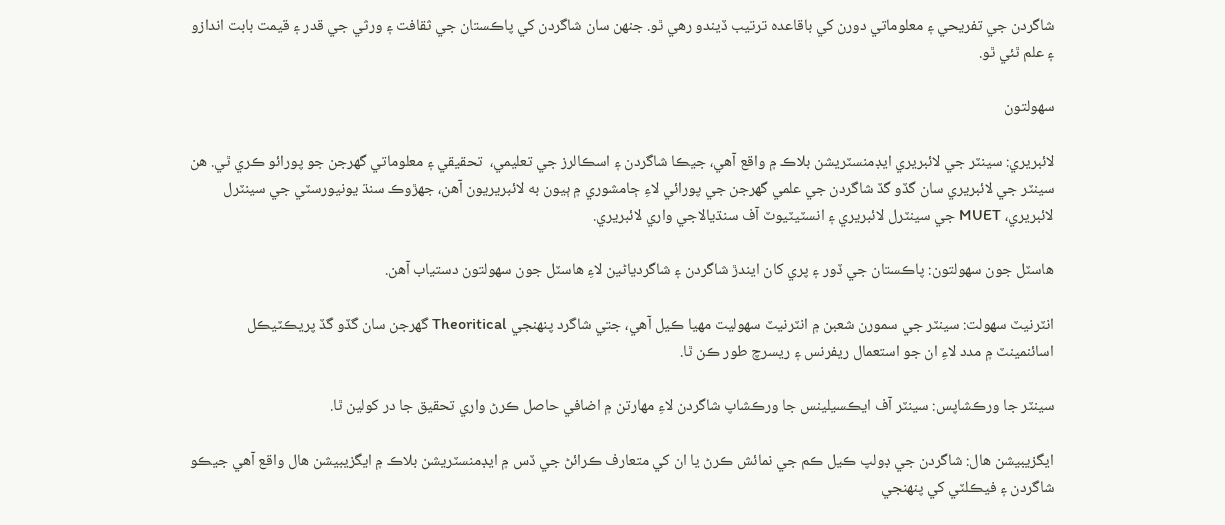شاگردن جي تفريحي ۽ معلوماتي دورن کي باقاعده ترتيب ڏيندو رهي ٿو. جنهن سان شاگردن کي پاڪستان جي ثقافت ۽ ورثي جي قدر ۽ قيمت بابت اندازو ۽ علم ٿئي ٿو.

سهولتون

لائبريري: سينٽر جي لائبريري ايڊمنسٽريشن بلاڪ ۾ واقع آهي، جيڪا شاگردن ۽ اسڪالرز جي تعليمي،  تحقيقي ۽ معلوماتي گهرجن جو پورائو ڪري ٿي. هن سينٽر جي لائبريري سان گڏو گڏ شاگردن جي علمي گهرجن جي پورائي لاءِ ڄامشوري ۾ ٻيون به لائبريريون آهن، جهڙوڪ سنڌ يونيورسٽي جي سينٽرل لائبريري، MUET جي سينٽرل لائبريري ۽ انسٽيٽيوٽ آف سنڌيالاجي واري لائبريري.

هاسٽل جون سهولتون: پاڪستان جي ڏور ۽ پري کان ايندڙ شاگردن ۽ شاگردياڻين لاءِ هاسٽل جون سهولتون دستياب آهن.

انٽرنيٽ سهولت: سينٽر جي سمورن شعبن ۾ انٽرنيٽ سهوليت مهيا ڪيل آهي، جتي شاگرد پنهنجي Theoritical گهرجن سان گڏو گڏ پريڪٽيڪل اسائنمينٽ ۾ مدد لاءِ ان جو استعمال ريفرنس ۽ ريسرچ طور ڪن ٿا.

سينٽر جا ورڪشاپس: سينٽر آف ايڪسيلينس جا ورڪشاپ شاگردن لاءِ مهارتن ۾ اضافي حاصل ڪرڻ واري تحقيق جا در کولين ٿا.

ايگزيبيشن هال: شاگردن جي ڊولپ ڪيل ڪم جي نمائش ڪرڻ يا ان کي متعارف ڪرائڻ جي ڏس ۾ ايڊمنسٽريشن بلاڪ ۾ ايگزيبيشن هال واقع آهي جيڪو شاگردن ۽ فيڪلٽي کي پنهنجي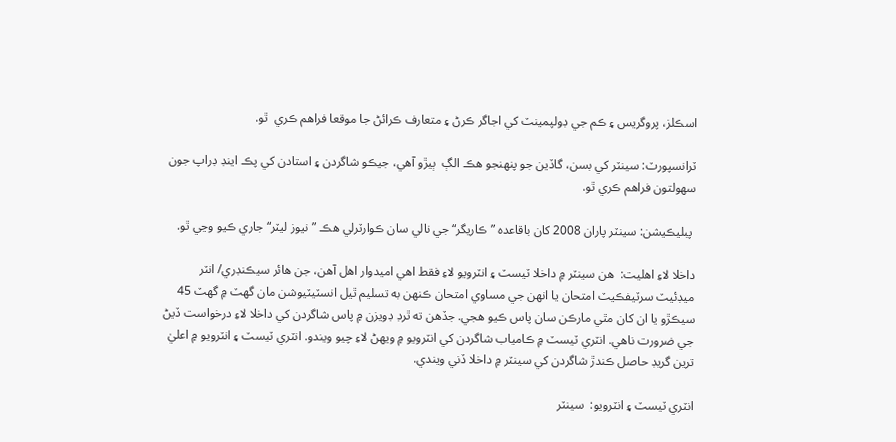اسڪلز، پروگريس ۽ ڪم جي ڊولپمينٽ کي اجاگر ڪرڻ ۽ متعارف ڪرائڻ جا موقعا فراهم ڪري  ٿو.

ٽرانسپورٽ: سينٽر کي بسن، گاڏين جو پنهنجو هڪ الڳ  ٻيڙو آهي، جيڪو شاگردن ۽ استادن کي پڪ اينڊ ڊراپ جون سهولتون فراهم ڪري ٿو.

 پبليڪيشن: سينٽر پاران 2008 کان باقاعده ”ڪاريگر“ جي نالي سان ڪوارٽرلي هڪ ”نيوز ليٽر“ جاري ڪيو وڃي ٿو.

داخلا لاءِ اهليت:  هن سينٽر ۾ داخلا ٽيسٽ ۽ انٽرويو لاءِ فقط اهي اميدوار اهل آهن، جن هائر سيڪنڊري/ انٽر ميڊئيٽ سرٽيفڪيٽ امتحان يا انهن جي مساوي امتحان ڪنهن به تسليم ٿيل انسٽيٽيوشن مان گهٽ ۾ گهٽ 45 سيڪڙو يا ان کان مٿي مارڪن سان پاس ڪيو هجي. جڏهن ته ٿرڊ ڊويزن ۾ پاس شاگردن کي داخلا لاءِ درخواست ڏيڻ جي ضرورت ناهي. انٽري ٽيسٽ ۾ ڪامياب شاگردن کي انٽرويو ۾ ويهڻ لاءِ چيو ويندو. انٽري ٽيسٽ ۽ انٽرويو ۾ اعليٰ ترين گريڊ حاصل ڪندڙ شاگردن کي سينٽر ۾ داخلا ڏني ويندي.

انٽري ٽيسٽ ۽ انٽرويو:  سينٽر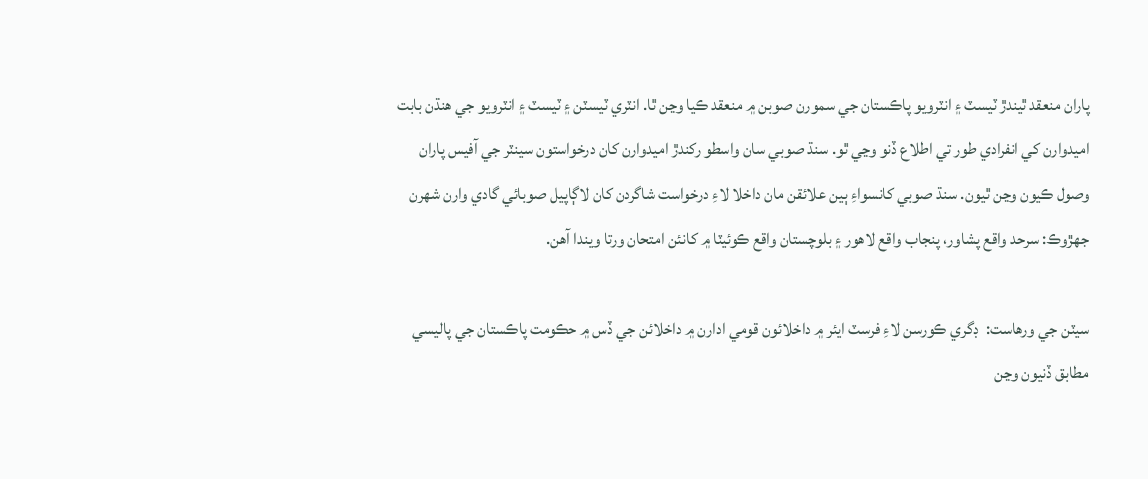پاران منعقد ٿيندڙ ٽيسٽ ۽ انٽرويو پاڪستان جي سمورن صوبن ۾ منعقد ڪيا وڃن ٿا. انٽري ٽيسٽن ۽ ٽيسٽ ۽ انٽرويو جي هنڌن بابت اميدوارن کي انفرادي طور تي اطلاع ڏنو وڃي ٿو. سنڌ صوبي سان واسطو رکندڙ اميدوارن کان درخواستون سينٽر جي آفيس پاران وصول ڪيون وڃن ٿيون. سنڌ صوبي کانسواءِ ٻين علائقن مان داخلا لاءِ درخواست شاگردن کان لاڳاپيل صوبائي گادي وارن شهرن جهڙوڪ: سرحد واقع پشاور، پنجاب واقع لاهور ۽ بلوچستان واقع ڪوئيٽا ۾ کانئن امتحان ورتا ويندا آهن.

سيٽن جي ورهاست:  ڊگري ڪورسن لاءِ فرسٽ ايئر ۾ داخلائون قومي ادارن ۾ داخلائن جي ڏس ۾ حڪومت پاڪستان جي پاليسي مطابق ڏنيون وڃن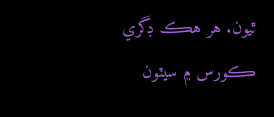ٿيون. هر هڪ ڊگري ڪورس ۾ سيٽون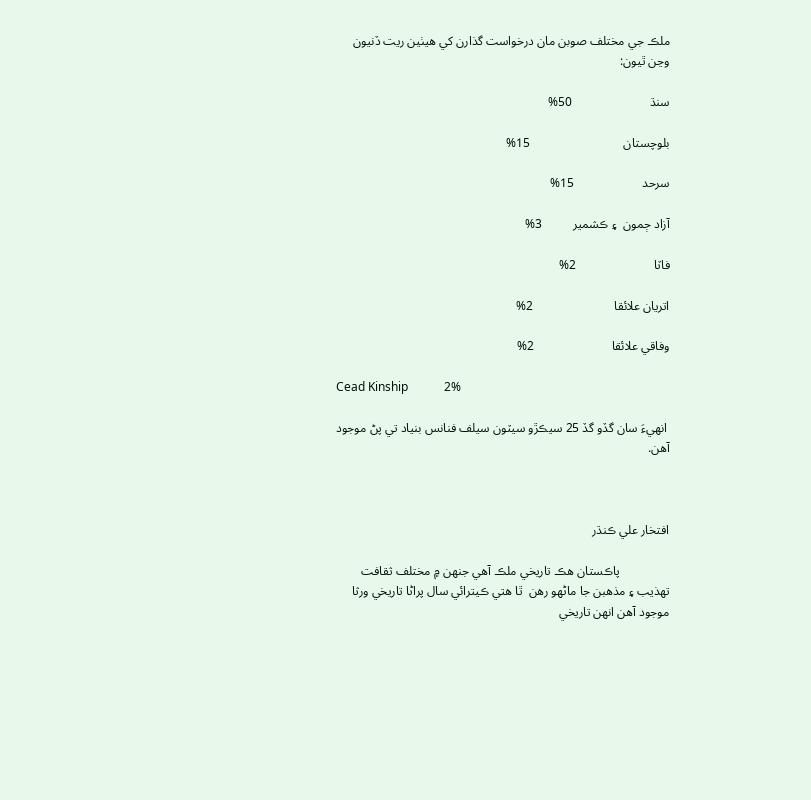ملڪ جي مختلف صوبن مان درخواست گذارن کي هيٺين ريت ڏنيون وڃن ٿيون:

سنڌ                         50%

بلوچستان                              15%

سرحد                      15%

آزاد ڄمون  ۽ ڪشمير          3%

فاٽا                         2%

اتريان علائقا                          2%

وفاقي علائقا                         2%

Cead Kinship            2%

 انهيءَ سان گڏو گڏ 25 سيڪڙو سيٽون سيلف فنانس بنياد تي پڻ موجود آهن.



افتخار علي ڪنڌر

                پاڪستان هڪ تاريخي ملڪ آهي جنهن ۾ مختلف ثقافت تهذيب ۽ مذهبن جا ماڻهو رهن  ٿا هتي ڪيترائي سال پراڻا تاريخي ورثا  موجود آهن انهن تاريخي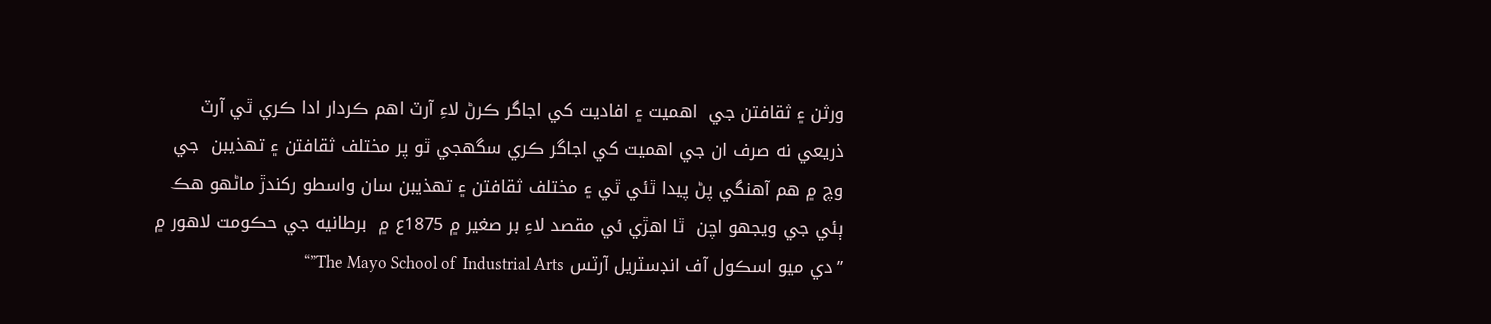ورثن ۽ ثقافتن جي  اهميت ۽ افاديت کي اجاگر ڪرڻ لاءِ آرٽ اهم ڪردار ادا ڪري ٿي آرٽ ذريعي نه صرف ان جي اهميت کي اجاگر ڪري سگهجي ٿو پر مختلف ثقافتن ۽ تهذيبن  جي وچ ۾ هم آهنگي پڻ پيدا ٿئي ٿي ۽ مختلف ثقافتن ۽ تهذيبن سان واسطو رکندڙ ماڻهو هڪ ٻئي جي ويجهو اچن  ٿا اهڙي ئي مقصد لاءِ بر صغير ۾ 1875ع ۾  برطانيه جي حڪومت لاهور ۾ ”دي ميو اسڪول آف انڊسٽريل آرٽس The Mayo School of  Industrial Arts”“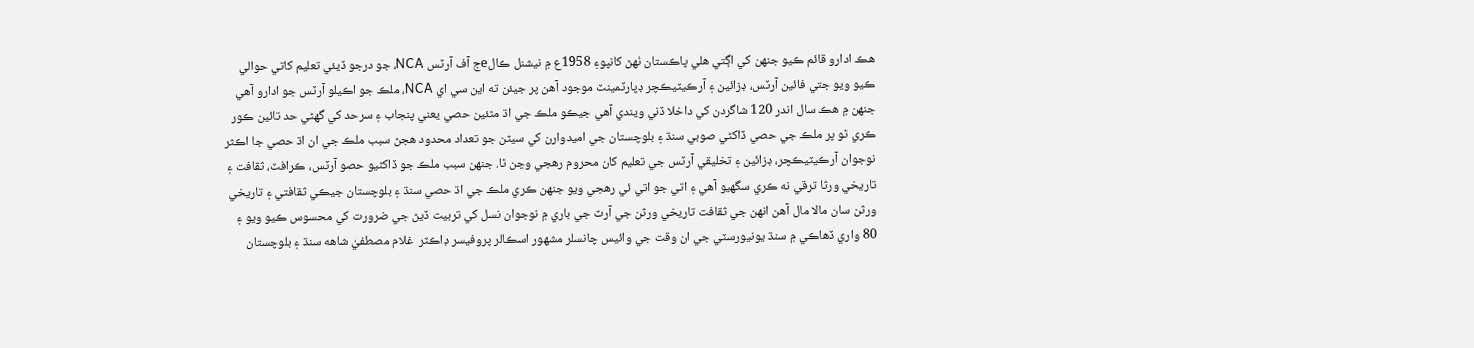هڪ ادارو قائم ڪيو جنهن کي اڳتي هلي پاڪستان ٺهڻ کانپوءِ 1958ع ۾ نيشنل ڪالeج آف آرٽس NCA، جو درجو ڏيئي تعليم کاتي حوالي ڪيو ويو جتي فائين آرٽس، ڊزائين ۽ آرڪيٽيڪچر ڊپارٽمينٽ موجود آهن پر جيئن ته اين سي اي NCA، ملڪ جو اڪيلو آرٽس جو ادارو آهي جنهن ۾ هڪ سال اندر 120 شاگردن کي داخلا ڏني ويندي آهي جيڪو ملڪ جي اڌ مٿئين حصي يعني پنجاب ۽ سرحد کي گهڻي حد تائين ڪور ڪري ٿو پر ملڪ جي حصي ڏاکڻي صوبي سنڌ ۽ بلوچستان جي اميدوارن کي سيٽن جو تعداد محدود هجڻ سبب ملڪ جي ان اڌ حصي جا اڪثر نوجوان آرڪيٽيڪچر، ڊزائين ۽ تخليقي آرٽس جي تعليم کان محروم رهجي وڃن ٿا. جنهن سبب ملڪ جو ڏاکڻيو حصو آرٽس، ڪرافٽ، ثقافت ۽ تاريخي ورثا ترقي نه ڪري سگهيو آهي ۽ اتي جو اتي ئي رهجي ويو جنهن ڪري ملڪ جي اڌ حصي سنڌ ۽ بلوچستان جيڪي ثقافتي ۽ تاريخي ورثن سان مالا مال آهن انهن جي ثقافت تاريخي ورثن جي آرٽ جي باري ۾ نوجوان نسل کي تربيت ڏيڻ جي ضرورت کي محسوس ڪيو ويو ۽ 80 واري ڏهاڪي ۾ سنڌ يونيورسٽي جي ان وقت جي وائيس چانسلر مشهور اسڪالر پروفيسر ڊاڪٽر  غلام مصطفيٰ شاهه سنڌ ۽ بلوچستان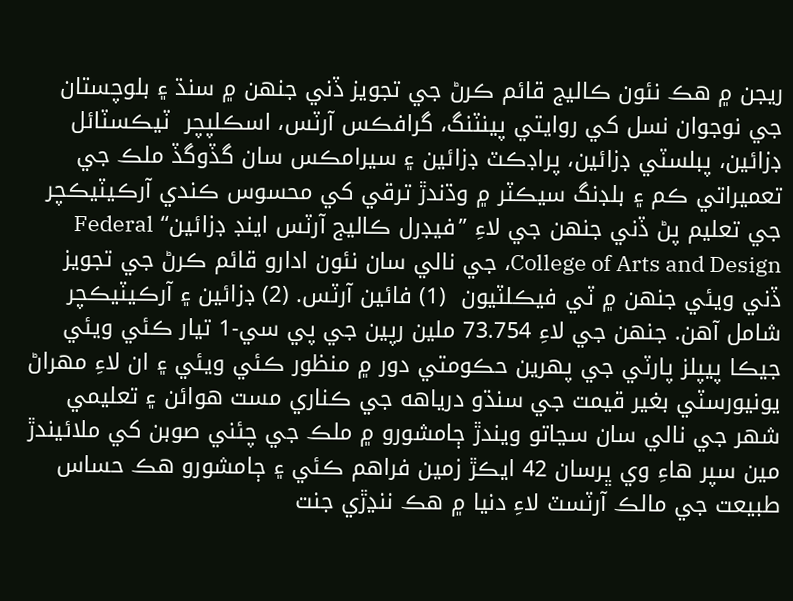ريجن ۾ هڪ نئون ڪاليج قائم ڪرڻ جي تجويز ڏني جنهن ۾ سنڌ ۽ بلوچستان جي نوجوان نسل کي روايتي پينٽنگ، گرافڪس آرٽس، اسڪلپچر  ٽيڪسٽائل ڊزائين، پبلسٽي ڊزائين، پراڊڪٽ ڊزائين ۽ سيرامڪس سان گڏوگڏ ملڪ جي تعميراتي ڪم ۽ بلڊنگ سيڪٽر ۾ وڌندڙ ترقي کي محسوس ڪندي آرڪيٽيڪچر جي تعليم پڻ ڏني جنهن جي لاءِ ”فيڊرل ڪاليج آرٽس اينڊ ڊزائين“ Federal College of Arts and Design، جي نالي سان نئون ادارو قائم ڪرڻ جي تجويز ڏني ويئي جنهن ۾ ٽي فيڪلٽيون  (1) فائين آرٽس. (2) ڊزائين ۽ آرڪيٽيڪچر شامل آهن. جنهن جي لاءِ 73.754 ملين رپين جي پي سي-1 تيار ڪئي ويئي جيڪا پيپلز پارٽي جي پهرين حڪومتي دور ۾ منظور ڪئي ويئي ۽ ان لاءِ مهراڻ يونيورسٽي بغير قيمت جي سنڌو درياهه جي ڪناري مست هوائن ۽ تعليمي شهر جي نالي سان سڃاتو ويندڙ ڄامشورو ۾ ملڪ جي چئني صوبن کي ملائيندڙ  مين سپر هاءِ وي ڀرسان 42 ايڪڙ زمين فراهم ڪئي ۽ ڄامشورو هڪ حساس طبيعت جي مالڪ آرٽسٽ لاءِ دنيا ۾ هڪ ننڍڙي جنت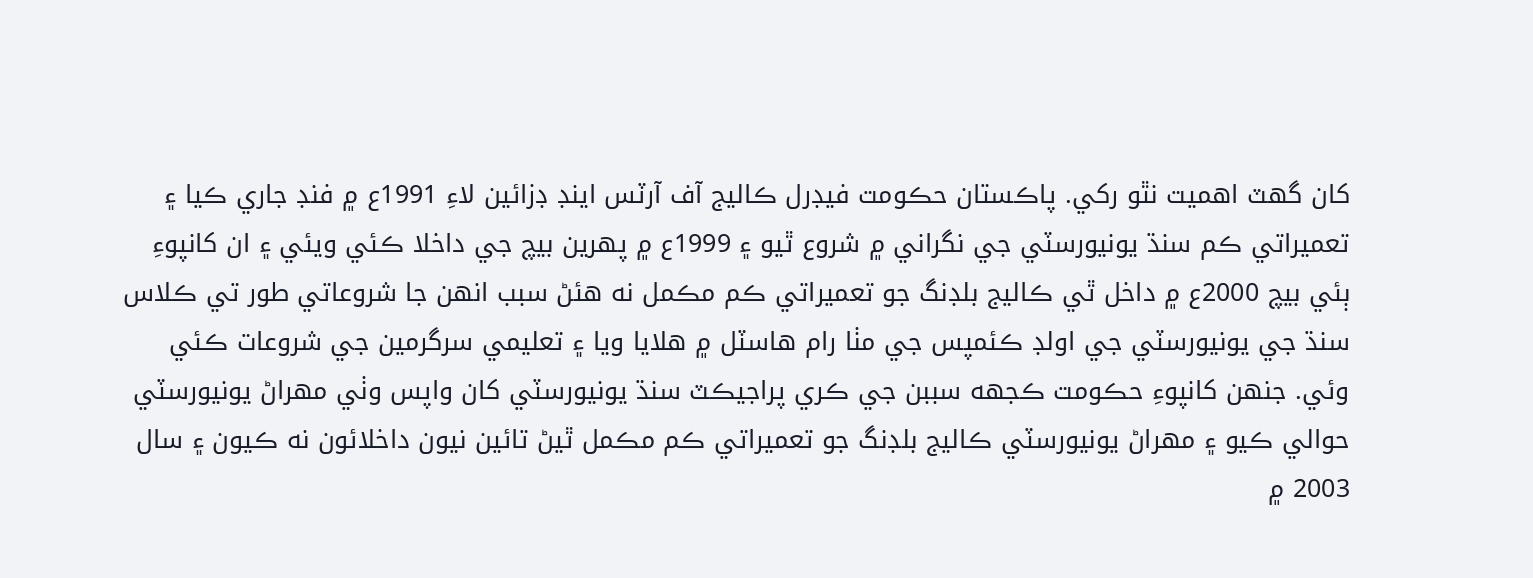کان گهٽ اهميت نٿو رکي. پاڪستان حڪومت فيڊرل ڪاليج آف آرٽس اينڊ ڊزائين لاءِ 1991ع ۾ فنڊ جاري ڪيا ۽ تعميراتي ڪم سنڌ يونيورسٽي جي نگراني ۾ شروع ٿيو ۽ 1999ع ۾ پهرين بيچ جي داخلا ڪئي ويئي ۽ ان کانپوءِ ٻئي بيچ 2000ع ۾ داخل ٿي ڪاليج بلڊنگ جو تعميراتي ڪم مڪمل نه هئڻ سبب انهن جا شروعاتي طور تي ڪلاس سنڌ جي يونيورسٽي جي اولڊ ڪئمپس جي مٺا رام هاسٽل ۾ هلايا ويا ۽ تعليمي سرگرمين جي شروعات ڪئي وئي. جنهن کانپوءِ حڪومت ڪجهه سببن جي ڪري پراجيڪٽ سنڌ يونيورسٽي کان واپس وٺي مهراڻ يونيورسٽي حوالي ڪيو ۽ مهراڻ يونيورسٽي ڪاليج بلڊنگ جو تعميراتي ڪم مڪمل ٿيڻ تائين نيون داخلائون نه ڪيون ۽ سال 2003 ۾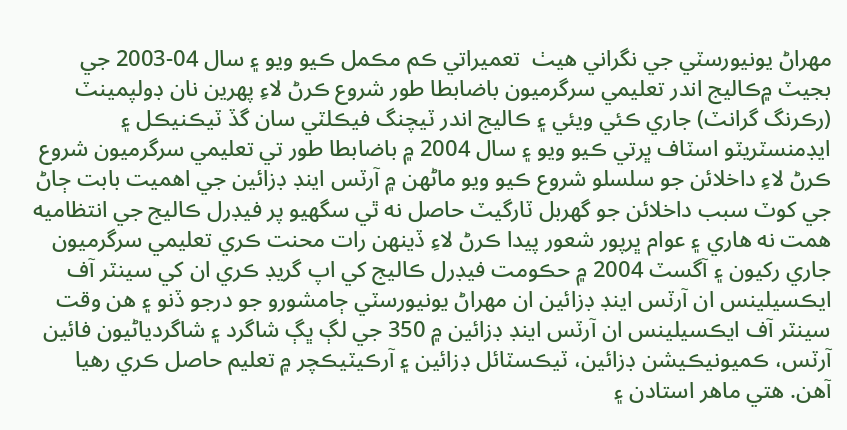مهراڻ يونيورسٽي جي نگراني هيٺ  تعميراتي ڪم مڪمل ڪيو ويو ۽ سال 04-2003 جي بجيٽ ۾ڪاليج اندر تعليمي سرگرميون باضابطا طور شروع ڪرڻ لاءِ پهرين نان ڊولپمينٽ (رڪرنگ گرانٽ) جاري ڪئي ويئي ۽ ڪاليج اندر ٽيچنگ فيڪلٽي سان گڏ ٽيڪنيڪل ۽ ايڊمنسٽريٽو اسٽاف ڀرتي ڪيو ويو ۽ سال 2004 ۾ باضابطا طور تي تعليمي سرگرميون شروع ڪرڻ لاءِ داخلائن جو سلسلو شروع ڪيو ويو ماڻهن ۾ آرٽس اينڊ ڊزائين جي اهميت بابت ڄاڻ جي کوٽ سبب داخلائن جو گهربل ٽارگيٽ حاصل نه ٿي سگهيو پر فيڊرل ڪاليج جي انتظاميه همت نه هاري ۽ عوام ڀرپور شعور پيدا ڪرڻ لاءِ ڏينهن رات محنت ڪري تعليمي سرگرميون جاري رکيون ۽ آگسٽ 2004 ۾ حڪومت فيڊرل ڪاليج کي اپ گريڊ ڪري ان کي سينٽر آف ايڪسيلينس ان آرٽس اينڊ ڊزائين ان مهراڻ يونيورسٽي ڄامشورو جو درجو ڏنو ۽ هن وقت سينٽر آف ايڪسيلينس ان آرٽس اينڊ ڊزائين ۾ 350 جي لڳ ڀڳ شاگرد ۽ شاگردياڻيون فائين آرٽس، ڪميونيڪيشن ڊزائين، ٽيڪسٽائل ڊزائين ۽ آرڪيٽيڪچر ۾ تعليم حاصل ڪري رهيا آهن. هتي ماهر استادن ۽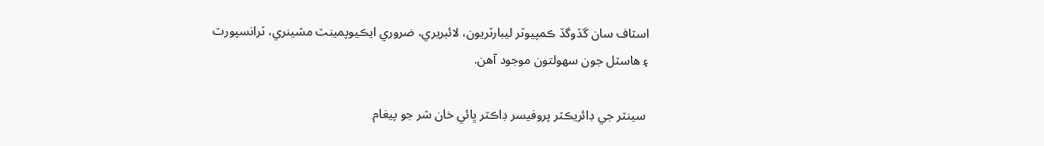اسٽاف سان گڏوگڏ ڪمپيوٽر ليبارٽريون، لائبريري، ضروري ايڪيوپمينٽ مشينري، ٽرانسپورٽ ۽ هاسٽل جون سهولتون موجود آهن.

 سينٽر جي ڊائريڪٽر پروفيسر ڊاڪٽر ڀائي خان شر جو پيغام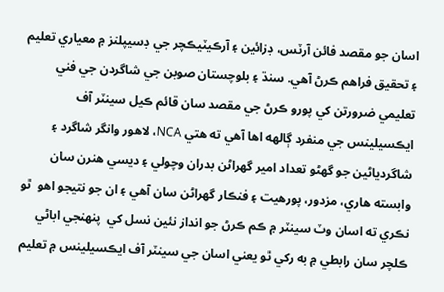اسان جو مقصد فائن آرٽس، ڊزائين ۽ آرڪيٽيڪچر جي ڊسيپلنز ۾ معياري تعليم ۽ تحقيق فراهم ڪرڻ آهي. سنڌ ۽ بلوچستان صوبن جي شاگردن جي فني تعليمي ضرورتن کي پورو ڪرڻ جي مقصد سان قائم ڪيل سينٽر آف ايڪسيلينس جي منفرد ڳالهه اها آهي ته هتي NCA، لاهور وانگر شاگرد ۽ شاگردياڻين جو گهڻو تعداد امير گهراڻن بدران وچولي ۽ ديسي هنرن سان وابسته هاري، مزدور، پورهيت ۽ فنڪار گهراڻن سان آهي ۽ ان جو نتيجو اهو  ٿو نڪري ته اسان وٽ سينٽر ۾ ڪم ڪرڻ جو انداز نئين نسل کي  پنهنجي اباڻي ڪلچر سان رابطي ۾ به رکي ٿو يعني اسان جي سينٽر آف ايڪسيلينس ۾ تعليم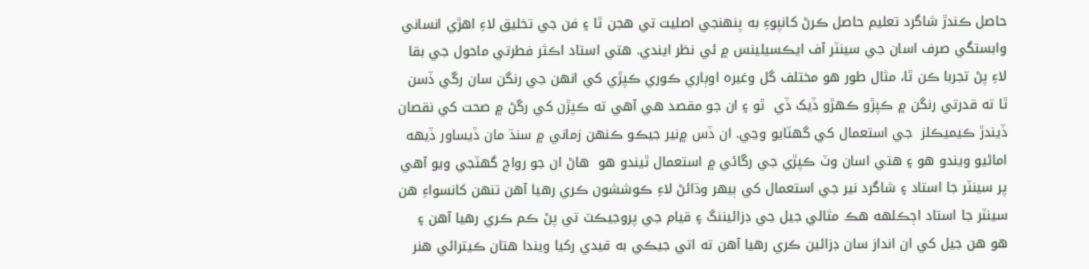حاصل ڪندڙ شاگرد تعليم حاصل ڪرڻ کانپوءِ به پنهنجي اصليت تي هجن ٿا ۽ فن جي تخليق لاءِ اهڙي انساني وابستگي صرف اسان جي سينٽر آف ايڪسيلينس ۾ ئي نظر ايندي. هتي استاد اڪثر فطرتي ماحول جي بقا لاءِ پڻ تجربا ڪن ٿا، مثال طور هو مختلف گل وغيره اوٻاري ڪوري ڪپڙي کي انهن جي رنگن سان رڱي ڏسن ٿا ته قدرتي رنگن ۾ ڪپڙو ڪهڙو ڏيک ڏي  ٿو ۽ ان جو مقصد هي آهي ته ڪپڙن کي رڱڻ ۾ صحت کي نقصان ڏيندڙ ڪيميڪلز  جي استعمال کي گهٽايو وڃي. ان ڏس ۾نير جيڪو ڪنهن زماني ۾ سنڌ مان ڏيساور ڏيهه اماڻيو ويندو هو ۽ هتي اسان وٽ ڪپڙي جي رڱائي ۾ استعمال ٿيندو هو  هاڻ ان جو رواج گهٽجي ويو آهي پر سينٽر جا استاد ۽ شاگرد نير جي استعمال کي ٻيهر وڌائڻ لاءِ ڪوششون ڪري رهيا آهن تنهن کانسواءِ هن سينٽر جا استاد اڄڪلهه هڪ مثالي جيل جي ڊزائيننگ ۽ قيام جي پروجيڪٽ تي پڻ ڪم ڪري رهيا آهن ۽ هو هن جيل کي ان انداز سان ڊزائين ڪري رهيا آهن ته اتي جيڪي به قيدي رکيا ويندا هتان ڪيترائي هنر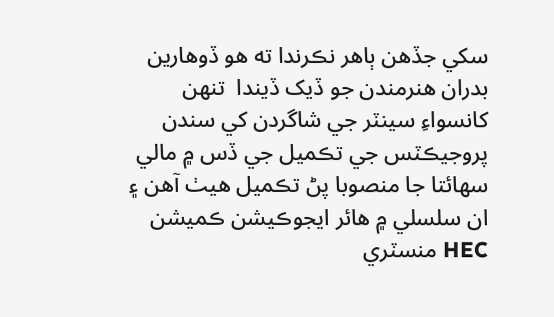سکي جڏهن ٻاهر نڪرندا ته هو ڏوهارين بدران هنرمندن جو ڏيک ڏيندا  تنهن کانسواءِ سينٽر جي شاگردن کي سندن پروجيڪٽس جي تڪميل جي ڏس ۾ مالي سهائتا جا منصوبا پڻ تڪميل هيٺ آهن ۽ ان سلسلي ۾ هائر ايجوڪيشن ڪميشن HEC منسٽري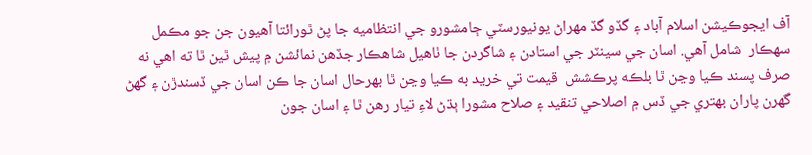آف ايجوڪيشن اسلام آباد ۽ گڏو گڏ مهراڻ يونيورسٽي ڄامشورو جي انتظاميه جا پڻ ٿورائتا آهيون جن جو مڪمل سهڪار  شامل آهي. اسان جي سينٽر جي استادن ۽ شاگردن جا ٺاهيل شاهڪار جڏهن نمائشن ۾ پيش ٿين ٿا ته اهي نه صرف پسند ڪيا وڃن ٿا بلڪه پرڪشش  قيمت تي خريد به ڪيا وڃن ٿا بهرحال اسان جا ڪن اسان جي ڏسندڙن ۽ گهڻ گهرن پاران بهتري جي ڏس ۾ اصلاحي تنقيد ۽ صلاح مشورا ٻڌڻ لاءِ تيار رهن ٿا ۽ اسان جون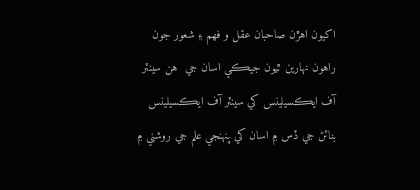اکيون اهڙن صاحبان عقل و فهم ۽ شعور جون راهون نهارين ٿيون جيڪي اسان جي  هن سينٽر آف ايڪسيلينس کي سينٽر آف ايڪسيلينس بنائڻ جي ڏس ۾ اسان کي پنهنجي علم جي روشني ۾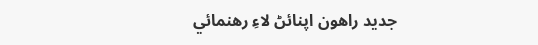جديد راهون اپنائڻ لاءِ رهنمائي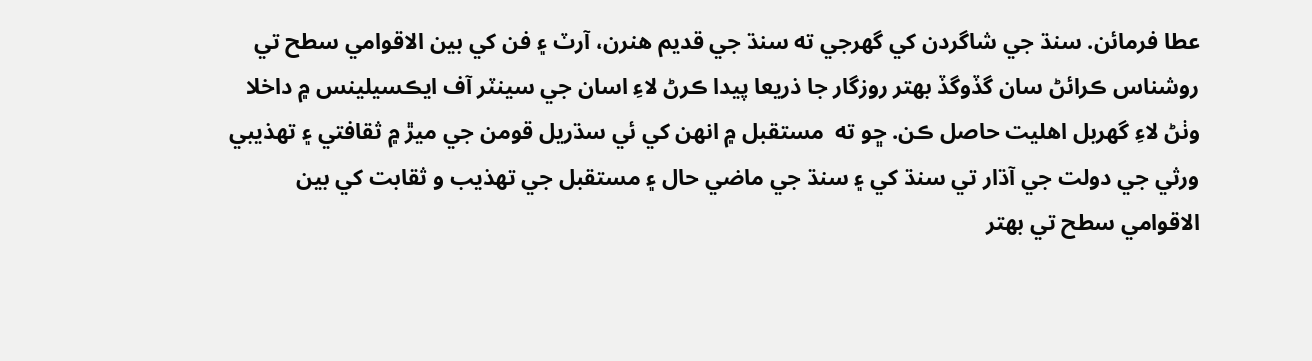عطا فرمائن. سنڌ جي شاگردن کي گهرجي ته سنڌ جي قديم هنرن، آرٽ ۽ فن کي بين الاقوامي سطح تي روشناس ڪرائڻ سان گڏوگڏ بهتر روزگار جا ذريعا پيدا ڪرڻ لاءِ اسان جي سينٽر آف ايڪسيلينس ۾ داخلا وٺڻ لاءِ گهربل اهليت حاصل ڪن. ڇو ته  مستقبل ۾ انهن کي ئي سڌريل قومن جي ميڙ ۾ ثقافتي ۽ تهذيبي ورثي جي دولت جي آڌار تي سنڌ کي ۽ سنڌ جي ماضي حال ۽ مستقبل جي تهذيب و ثقابت کي بين الاقوامي سطح تي بهتر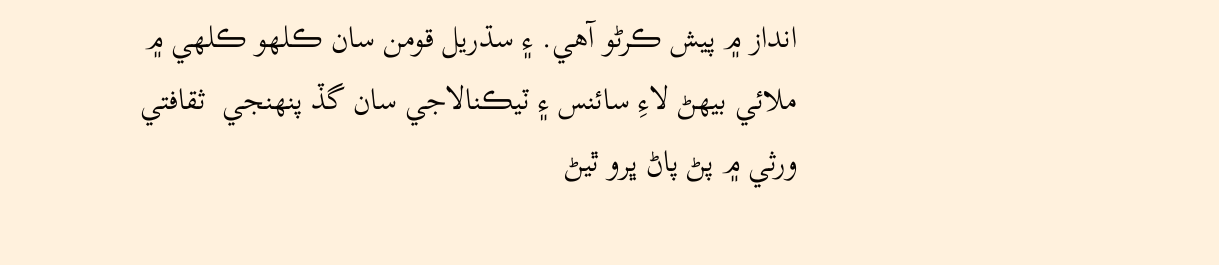انداز ۾ پيش ڪرڻو آهي. ۽ سڌريل قومن سان ڪلهو ڪلهي ۾ ملائي بيهڻ لاءِ سائنس ۽ ٽيڪنالاجي سان گڏ پنهنجي  ثقافتي ورثي ۾ پڻ پاڻ ڀرو ٿيڻ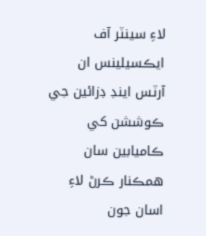لاءِ سينٽر آف ايڪسيلينس ان آرٽس اينڊ ڊزائين جي  ڪوششن کي ڪاميابين سان همڪنار ڪرڻ لاءِ اسان جون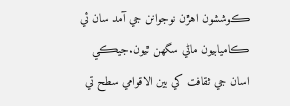ڪوششون اهڙن نوجوانن جي آمد سان ئي ڪاميابيون ماڻي سگهن ٿيون.جيڪي  اسان جي ثقافت کي بين الاقوامي سطح تي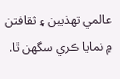عالمي تهذيبن ۽ ثقافتن ۾ نمايا ڪري سگهن ٿا.